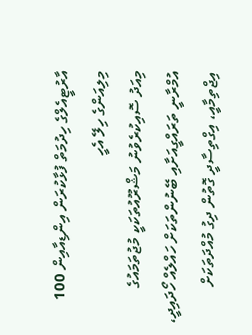އާރުޓީއެލްގެ ހިދުމަތް ފުޅާކުރަން އިންޑިއާއިން 100 މިލިއަންގެ ހިލޭ އެހީ
މިއަދު ސޮއިކުރެވުނު މަޝްރޫއުތަކަކީ މުޖުތަމައުގެ އުމްރާނީ ތަރައްގީއަށާއި ބޭނުންތަކަށް ހައްލެއް ހޯދައިދީ، އިޖްތިމާއީ، އިގްތިސާދީ ގޮތުން ދިގު މުއްދަތަކަށް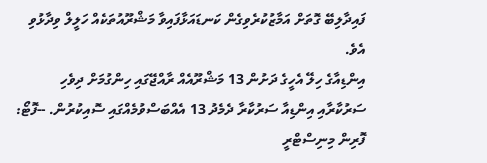ފައިދާލިބޭ ގޮތަށް އަމާޒުކުރެވިގެން ކަނޑައަޅާފައިވާ މަޝްރޫއުތަކެއް ހަލީލް ވިދާޅުވި އެވެ.
އިންޑިއާގެ ހިލޭ އެހީގެ ދަށުން 13 މަޝްރޫއެއް ރާއްޖޭގައި ހިންގުމަށް ދިވެހި ސަރުކާރާއި އިންޑިއާ ސަރުކާރާ ދެމެދު 13 އެއްބަސްވުމެއްގައި ސޮއިކުރުން. --ފޮޓޯ: ފޮރިން މިނިސްޓްރީ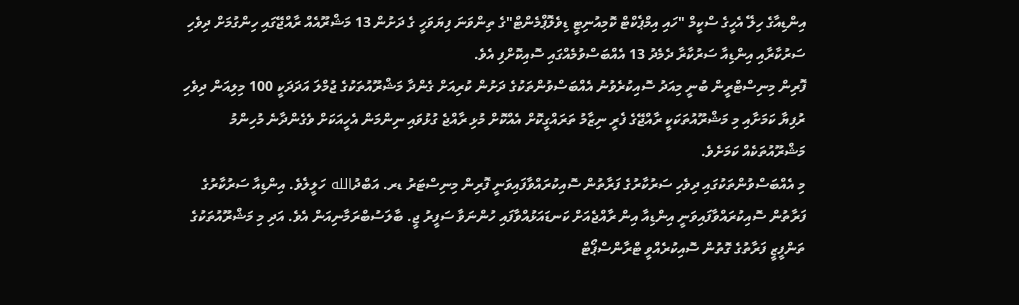އިންޑިއާގެ ހިލޭ އެހީގެ ސްކީމް "ހައި އިމްޕެކްޓް ކޮމިއުނިޓީ ޑިވެލޮޕްމެންޓް"ގެ ތިންވަނަ ފިޔަވަހީ ގެ ދަށުން 13 މަޝްރޫއެއް ރާއްޖޭގައި ހިންގުމަށް ދިވެހި ސަރުކާރާއި އިންޑިއާ ސަރުކާރާ ދެމެދު 13 އެއްބަސްވުމެއްގައި ސޮއިކޮށްފި އެވެ.
ފޮރިން މިނިސްޓްރީން ބުނީ މިއަދު ސޮއިކުރެވުނު އެއްބަސްވުންތަކުގެ ދަށުން ކުރިއަށް ގެންދާ މަޝްރޫއުތަކުގެ ޖުމްލަ އަދަދަކީ 100 މިލިއަން ދިވެހި ރުފިޔާ ކަމަށާއި މި މަޝްރޫއުތަކަކީ ރާއްޖޭގެ ފެރީ ނިޒާމު ތަރައްގީކޮށް އެއްކޮށް މުޅި ރާއްޖެ ގުޅުވައި ނިންމަން އެހީއަކަށް ވެގެންދާނެ މުހިންމު މަޝްރޫއުތަކެއް ކަމަށެވެ.
މި އެއްބަސްވުންތަކުގައި ދިވެހި ސަރުކާރުގެ ފަރާތުން ސޮއިކުރައްވާފައިވަނީ ފޮރިން މިނިސްޓަރު ޑރ. އަބްދުالله ހަލީލެވެ. އިންޑިއާ ސަރުކާރުގެ ފަރާތުން ސޮއިކުރައްވާފައިވަނީ އިންޑިއާ އިން ރާއްޖެއަށް ކަނޑައަޅުއްވާފައި ހުންނަވާ ސަފީރު ޖީ. ބާލަސުބްރަމާނިއަން އެވެ. އަދި މި މަޝްރޫއުތަކުގެ ތަންފީޒީ ފަރާތުގެ ގޮތުން ސޮއިކުރެއްވީ ޓްރާންސްޕޯޓް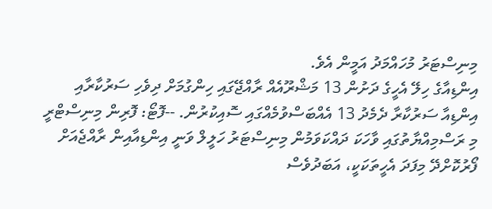މިނިސްޓަރު މުހައްމަދު އަމީން އެވެ.
އިންޑިއާގެ ހިލޭ އެހީގެ ދަށުން 13 މަޝްރޫއެއް ރާއްޖޭގައި ހިންގުމަށް ދިވެހި ސަރުކާރާއި އިންޑިއާ ސަރުކާރާ ދެމެދު 13 އެއްބަސްވުމެއްގައި ސޮއިކުރުން. --ފޮޓޯ: ފޮރިން މިނިސްޓްރީ
މި ރަސްމިއްޔާތުގައި ވާހަކަ ދައްކަވަމުން މިނިސްޓަރު ހަލީލް ވަނީ އިންޑިއާއިން ރާއްޖެއަށް ފޯރުކޮށްދޭ މިފަދަ އެހީތަކަކީ، އަބަދުވެސް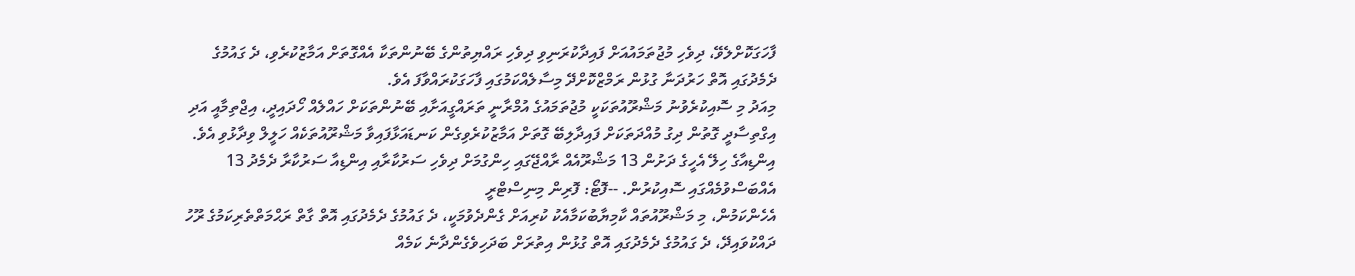ފާހަގަކޮށްލެވޭ، ދިވެހި މުޖުތަމައުއަށް ފައިދާކުރަނިވި ދިވެހި ރައްޔިތުންގެ ބޭނުންތަކާ އެއްގޮތަށް އަމާޒުކުރެވި، ދެ ގައުމުގެ ދެމެދުގައި އޮތް ހަރުދަނާ ގުޅުން ރަމްޒްކޮށްދޭ މިސާލެއްކަމުގައި ފާހަގަކުރައްވާފަ އެވެ.
މިއަދު މި ސޮއިކުރެވުނު މަޝްރޫއުތަކަކީ މުޖުތަމައުގެ އުމްރާނީ ތަރައްގީއަށާއި ބޭނުންތަކަށް ހައްލެއް ހޯދައިދީ، އިޖްތިމާއީ އަދި އިގްތިސާދީ ގޮތުން ދިގު މުއްދަތަކަށް ފައިދާލިބޭ ގޮތަށް އަމާޒުކުރެވިގެން ކަނޑައަޅާފައިވާ މަޝްރޫއުތަކެއް ހަލީލް ވިދާޅުވި އެވެ.
އިންޑިއާގެ ހިލޭ އެހީގެ ދަށުން 13 މަޝްރޫއެއް ރާއްޖޭގައި ހިންގުމަށް ދިވެހި ސަރުކާރާއި އިންޑިއާ ސަރުކާރާ ދެމެދު 13 އެއްބަސްވުމެއްގައި ސޮއިކުރުން. --ފޮޓޯ: ފޮރިން މިނިސްޓްރީ
އެހެންކަމުން، މި މަޝްރޫއުތައް ކާމިޔާބުކަމާއެކު ކުރިއަށް ގެންދެވުމަކީ، ދެ ގައުމުގެ ދެމެދުގައި އޮތް ގާތް ރަޙްމަތްތެރިކަމުގެ ރޫހު ދައްކުވައިދޭ، ދެ ގައުމުގެ ދެމެދުގައި އޮތް ގުޅުން އިތުރަށް ބަދަހިވެގެންދާނެ ކަމެއް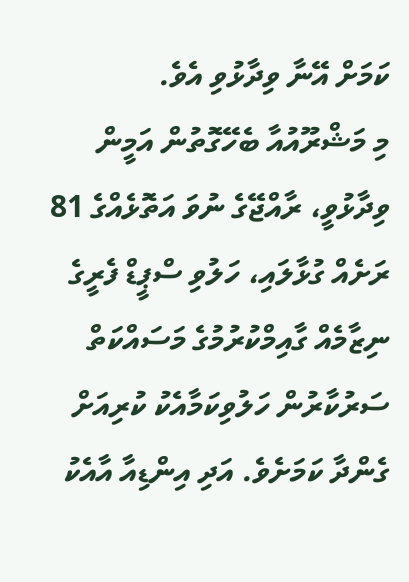ކަމަށް އޭނާ ވިދާޅުވި އެވެ.
މި މަޝްރޫއުއާ ބެހޭގޮތުން އަމީން ވިދާޅުވީ، ރާއްޖޭގެ ނުވަ އަތޮޅެއްގެ 81 ރަށެއް ގުޅާލައި، ހަލުވި ސްޕީޑް ފެރީގެ ނިޒާމެއް ގާއިމްކުރުމުގެ މަސައްކަތް ސަރުކާރުން ހަލުވިކަމާއެކު ކުރިއަށް ގެންދާ ކަމަށެވެ. އަދި އިންޑިއާ އާއެކު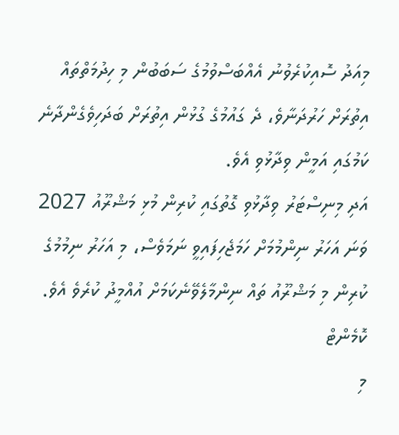މިއަދު ސޮއިކުރެވުނު އެއްބަސްވުމުގެ ސަބަބުން މި ހިދުމަތްތައް އިތުރަށް ހަރުދަނާވެ، ދެ ގައުމުގެ ގުޅުން އިތުރަށް ބަދަހިވެގެންދާނެ ކަމުގައި އަމީން ވިދާޅުވި އެވެ.
އަދި މިނިސްޓަރު ވިދާޅުވި ގޮތުގައި ކުރިން މުޅި މަޝްރޫއު 2027 ވަނަ އަހަރު ނިންމުމަށް ހަމަޖެހިފައިވީ ނަމަވެސް، މި އަހަރު ނިމުމުގެ ކުރިން މި މަޝްރޫއު ތައް ނިންމާލެވޭނެކަމަށް އުއްމީދު ކުރެވެ އެވެ.
ކޮމެންޓް
މި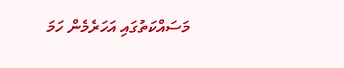މަސައްކަތުގައި އަހަރެމެން ހަމަ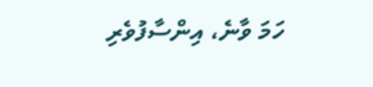ހަމަ ވާނެ، އިންސާފުވެރި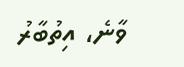ވާނެ، އިތުބާރު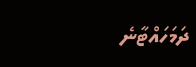ދަމަހައްޓާނެ